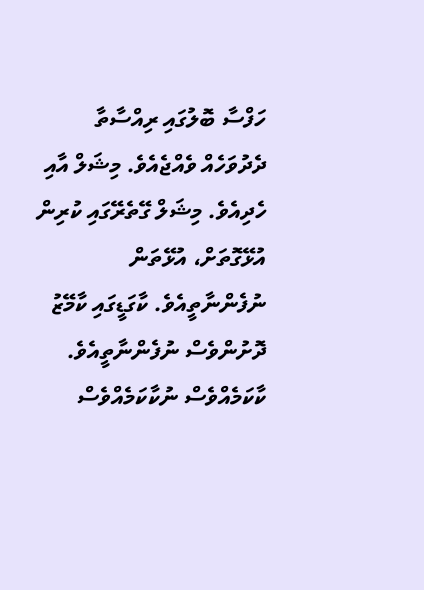ހަފްސާ ބޮލުގައި ރިއްސާތާ ދެދުވަހެއް ވެއްޖެއެވެ. މިޝަލް އާއި ހެދިއެވެ. މިޝަލް ގޭތެރޭގައި ކުރިން އުޅޭގޮތަށް، އުޅޭތަން ނުފެންނާތީއެވެ. ކާގަޑީގައި ކާމޭޒު ދޮށުންވެސް ނުފެންނާތީއެވެ. ކާކަމެއްވެސް ނުކާކަމެއްވެސް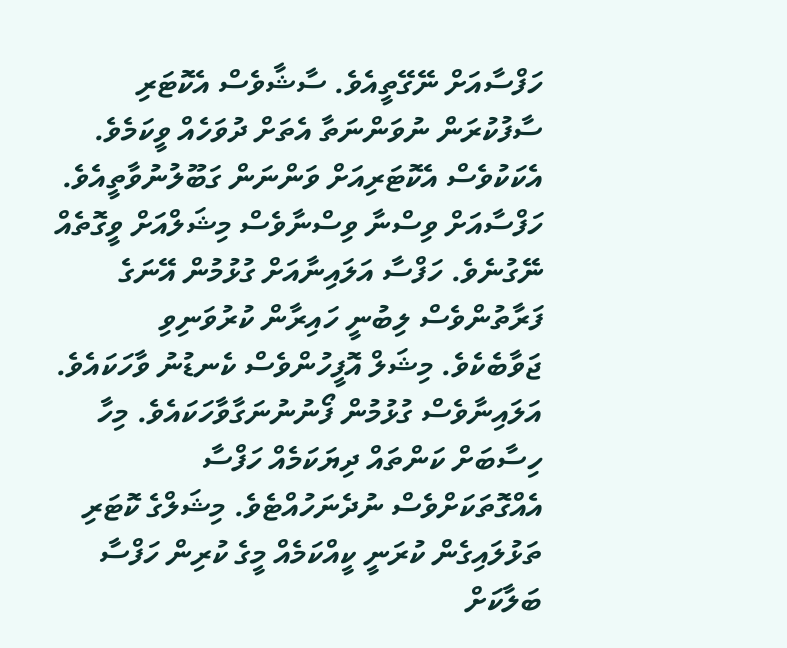ހަފްސާއަށް ނޭގޭތީއެވެ. ސާޝާވެސް އެކޮޓަރި ސާފުކުރަން ނުވަންނަތާ އެތަށް ދުވަހެއް ވީކަމެވެ. އެކަކުވެސް އެކޮޓަރިއަށް ވަންނަން ގަބޫލުނުވާތީއެވެ. ހަފްސާއަށް ވިސްނާ ވިސްނާވެސް މިޝަލްއަށް ވީގޮތެއް ނޭގުނެވެ. ހަފްސާ އަލައިނާއަށް ގުޅުމުން އޭނަގެ ފަރާތުންވެސް ލިބުނީ ހައިރާން ކުރުވަނިވި ޖަވާބެކެވެ. މިޝަލް އޮފީހުންވެސް ކެނޑުނު ވާހަކައެވެ. އަލައިނާވެސް ގުޅުމުން ފޯނުނުނަގާވާހަކައެވެ. މިހާ ހިސާބަށް ކަންތައް ދިޔަކަމެއް ހަފްސާ އެއްގޮތަކަށްވެސް ނުދެނަހުއްޓެވެ. މިޝަލްގެ ކޮޓަރި ތަޅުލައިގެން ކުރަނީ ކީއްކަމެއް މީގެ ކުރިން ހަފްސާ ބަލާކަށް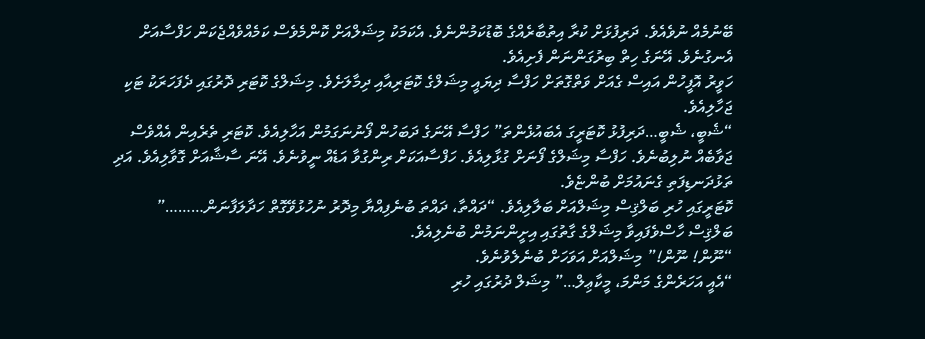ބޭނުމެއް ނުވެއެވެ. ދަރިފުޅަށް ކުރާ އިތުބާރެއްގެ ބޮޑުކަމުންނެވެ. އެކަމަކު މިޝަލްއަށް ކޮންމެވެސް ކަމެއްވެއްޖެކަން ހަފްސާއަށް އެނގުނެވެ. އޭނަގެ ހިތް ބިރުގަންނަން ފެށިއެވެ.
ހަވީރު އޮފީހުން އައިސް ގެއަށް ވަތްގޮތަށް ހަފްސާ ދިޔައީ މިޝަލްގެ ކޮޓަރިއާއި ދިމާލަށެވެ. މިޝަލްގެ ކޮޓަރި ދޮރުގައި ދެފަހަރަކު ޓަކި ޖަހާލިއެވެ.
“ޝެބީ، ޝެބީ…ދަރިފުޅު ކޮޓަރީގަ އެބައުޅެންތަ” ހަފްސާ އޭނަގެ ދަބަހުން ފޯނުނަގަމުން އަހާލިއެވެ. ކޮޓަރި ތެރެއިން އެއްވެސް ޖަވާބެއް ނުލިބުނެވެ. ހަފްސާ މިޝަލްގެ ފޯނަށް ގުޅާލިއެވެ. ހަފްސާއަކަށް ރިންގުވާ އަޑެއް ނީވުނެވެ. އޭނަ ސާޝާއަށް ގޮވާލިއެވެ. އަދި ތަޅުދަނޑިފަތި ގެނައުމަށް ބުންޏެވެ.
ކޮޓަރީގައި ހުރި ބަލްޤިސް މިޝަލްއަށް ބަލާލިއެވެ. “ދައްތާ، ދައްތަ ބުނެފިއްޔާ މިދޮރު ނުހުޅުވޭގޮތް ހަދާލަފާނަން………” ބަލްޤިސް ހާސްވެފައިވާ މިޝަލްގެ ގާތުގައި އިށީންނަމުން ބުނެލިއެވެ.
“ނޫން! ނޫން!” މިޝަލްއަށް އަވަހަށް ބުނެލެވުނެވެ.
“އެއީ އަހަރެންގެ މަންމަ، މީކާޢިލް…” މިޝަލް ދުރުގައި ހުރި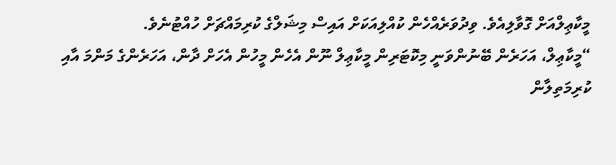މީކާޢިލްއަށް ގޮވާލިއެވެ. ވިދުވަރެއްހެން ކުއްލިއަކަށް އައިސް މިޝަލްގެ ކުރިމައްޗަށް ހުއްޓުނެވެ.
“މީކާޢިލް، އަހަރެން ބޭނުންވަނީ މިކޮޓަރިން މީކާޢިލް ނޫން އެހެން މީހުން އެހަށް ދާން، އަހަރެންގެ މަންމަ އާއި ކުރިމަތިލާން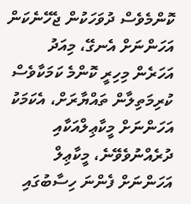ކޮންމެވެސް ދުވަހަކުން ޖެހޭނެކަން އަހަންނަށް އެނގޭ، މިއަދު އަހަރެން މިހިރީ ކޮންމެ ކަމަކާވެސް ކުރިމަތިލާން ތައްޔާރަށް، އެކަމަކު އަހަންނަށް މީކާޢިލްއަކާއި ދުރެއްނުވެވޭނެ، މީކާޢިލް އަހަންނަށް ފެންނަ ހިސާބުގައި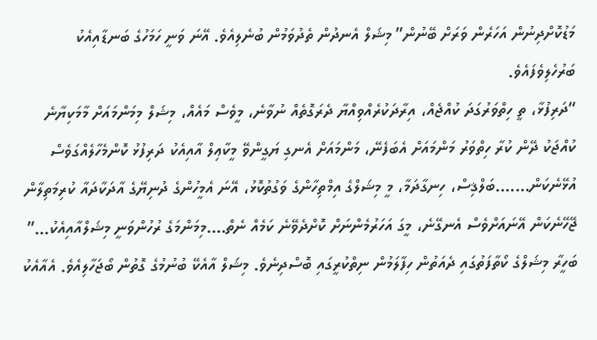މަޑުކޮށްދިނުން އަހަރެން ވަރަށް ބޭނުން” މިޝަލް އެނދުން ތެދުވަމުން ބުނެލިއެވެ. އޭނަ ވަނީ ހަމަހުގެ ބަނޑާއިއެކު ބަރުހެލިވެފައެވެ.
“ދަރިފުޅާ، ތީ ހިތްވަރުގަދަ ކުއްޖެއް، އިރާދަކުރެއްވިއްޔާ ދެރަގޮތެއް ނުވާނެ، މީވެސް މައެއް، މިޝަލް މިމަންމައަށް މާމަކިޔާނެ ކުއްޖަކު ދޭން ކުރާ ހިތްވަރު މަންމައަށް އެބަފެނޭ، މަންމައަށް އެނގި ޔަގީންވޭ މީކާޢިލް އާއިއެކު ދަރިފުޅު ކޮންމެހާލެއްގަވެސް އުޅޭނެކަން…….ބަލްޤިސް، ހިނގާދަމާ، މީ މިޝަލްގެ އިމްތިހާންގެ ވަގުތުކޮޅު، އޭނަ އެމީހުންގެ ދުނިޔޭގެ އާދަކާދައާ ކުރިމަތިލާން ޖޭހޭނެކަން އޭނައަށްވެސް އެނގޭނެ، މީގަ އަހަރުމެންނަށް ކޮށްދެވޭނެ ކަމެއް ނެތް….މިމަންމަގެ ރުހުންވަނީ މިޝަލްއާއިއެކު…” ބަހީރާ މިޝަލްގެ ކޯތާފަތުގައި ދެއަތުން ހިފާލަމުން ނިތްކުރީގައި ބޮސްދިނެވެ. މިޝަލް އާއެކޭ ބުނުމުގެ ގޮތުން ބޯޖަހާލިއެވެ. އެއާއެކު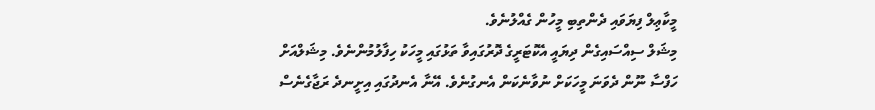މީކާޢިލް ފިޔަވައި ދެންތިބި މީހުން ގެއްލުނެވެ.
މިޝަލް ސިއްސައިގެން ދިޔައީ އެކޮޓަރީގެ ދޮރުގައިވާ ތަޅުގައި މީހަކު ހިފާލުމުންނެވެ. މިޝަލްއަށް ހަފްސާ ނޫން ދެވަނަ މީހަކަށް ނުވާނެކަން އެނގުނެވެ. އޭނާ އެނދުގައި އިށީނދެ ރަޖާގެނެސް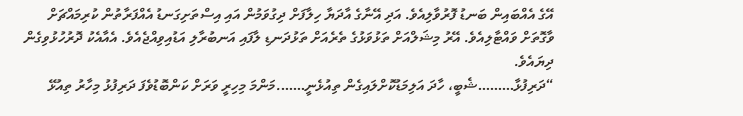އޭގެ އެއްބައިން ބަނޑު ފޮރުވާލިއެވެ. އަދި އޭނާގެ އާދަޔާ ހިލާފަށް ދިގުވަމުން އައި އިސްތަށިގަނޑު އެއްފަރާތުން ކުރިމައްޗަށް ވާގޮތަށް ވައްޓާލިއެވެ. އޭރު މިޝަލްއަށް ތަޅުވަޅުގެ ތެރެއަށް ތަޅުދަނޑި ލާފައި އަނބުރާލި އަޑުއިވިއްޖެއެވެ. އެއާއެކު ދޮރުހުޅުވިގެން ދިޔައެވެ.
“ދަރިފުޅާ………ޝެބީ، ހާދަ އަލިމަޑުކޮށްލައިގެން ތިއުޅެނީ…….މަންމަ މިހިރީ ވަރަށް ކަންބޮޑުވެފަ ދަރިފުޅު މިހާރު ތިއުޅޭ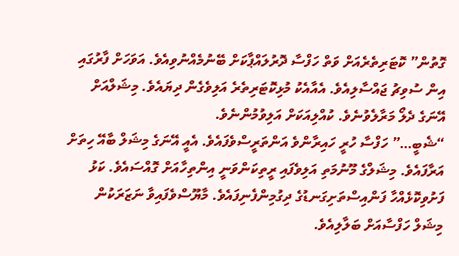ގޮތުން” ކޮޓަރިތެރެއަށް ވަތް ހަފްސާ ދޮރުލައްޕާކަށް ބޭނުމެއްނުވިއެވެ. އަވަހަށް ފާރުގައި އިން ސުވިޗު ޖައްސާލިއެވެ. އެއާއެކު މުޅިކޮޓަރިތެރެ އަލިވެގެން ދިޔައެވެ. މިޝަލްއަށް އޭނަގެ ދެލޯ މަރާލެވުނެވެ. ކުއްލިއަކަށް އަލިވުމުންނެވެ.
“ޝެބީ…” ހަފްސާ ހުރީ ހައިރާންވެ އަންތަރީސްވެފައެވެ. އެއީ އޭނަގެ މިޝަލް ބާއޭ ހިތަށް އަރާފައެވެ. މިޝަލްގެ މޫނުމަތި އަލިވެފައި ރީތިކަންވަނީ އިންތިހާއަށް ގޮއްސައެވެ. ކަޅު ފަށުވިކޮޅެއްހާ ފަންއިސްތަށިގަނޑުގެ ދިގުމިންފެނިފައެވެ. މާޔޫސްވެފައިވާ ނަޒަރަކުން މިޝަލް ހަފްސާއަށް ބަލާލިއެވެ.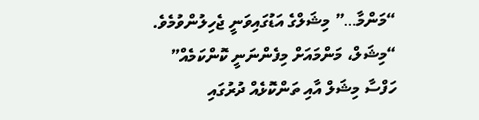“މަންމާ…” މިޝަލްގެ އަޑުގައިވަނީ ޖެހިލުންވުމެވެ.
“މިޝަލް، މަންމައަށް މިފެންނަނީ ކޮންކަމެއް” ހަފްސާ މިޝަލް އާއި ތަންކޮޅެއް ދުރުގައި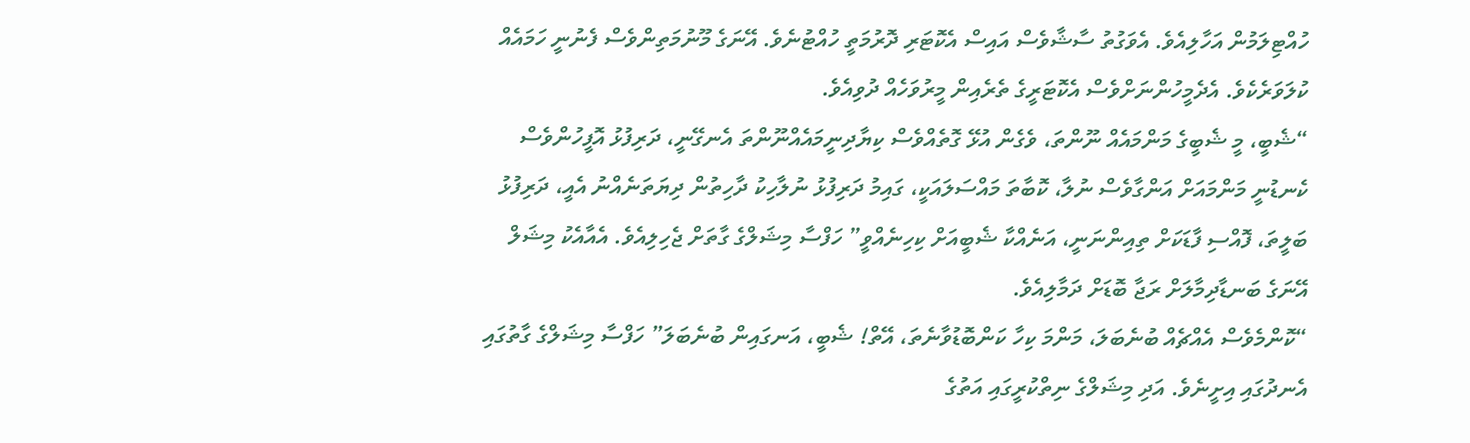ހުއްޓިލަމުން އަހާލިއެވެ. އެވަގުތު ސާޝާވެސް އައިސް އެކޮޓަރި ދޮރުމަތީ ހުއްޓުނެވެ. އޭނަގެ މޫނުމަތިންވެސް ފެނުނީ ހަމައެއް ކުލަވަރެކެވެ. އެދެމީހުންނަށްވެސް އެކޮޓަރީގެ ތެރެއިން މީރުވަހެއް ދުވިއެވެ.
“ޝެބީ، މީ ޝެބީގެ މަންމައެއް ނޫންތަ، ވެގެން އުޅޭ ގޮތެއްވެސް ކިޔާދިނީމައެއްނޫންތަ އެނގޭނީ، ދަރިފުޅު އޮފީހުންވެސް ކެނޑުނީ މަންމައަށް އަންގާވެސް ނުލާ، ކޮބާތަ މައްސަލައަކީ، ގައިމު ދަރިފުޅު ނުލާހިކު ދާހިތުން ދިޔަތަނެއްނު އެއީ، ދަރިފުޅު ބަލީތަ، ފޮއްސި ފާޑަކަށް ތިއިންނަނީ، އަނެއްކާ ޝެބީއަށް ކިހިނެއްވީ” ހަފްސާ މިޝަލްގެ ގާތަށް ޖެހިލިއެވެ. އެއާއެކު މިޝަލް އޭނަގެ ބަނޑާދިމާލަށް ރަޖާ ބޮޑަށް ދަމާލިއެވެ.
“ކޮންމެވެސް އެއްޗެއް ބުނެބަލަ، މަންމަ ކިހާ ކަންބޮޑުވާނެތަ، އޭތް! ޝެބީ، އަނގައިން ބުނެބަލަ” ހަފްސާ މިޝަލްގެ ގާތުގައި އެނދުގައި އިށީނެވެ. އަދި މިޝަލްގެ ނިތްކުރީގައި އަތުގެ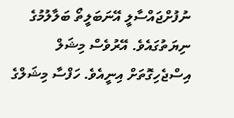ނުފުށްޖައްސާލީ އޭނަބަލީތޯ ބަލާލުމުގެ ނިޔަތުގައެވެ. އޭރުވެސް މިޝަލް އިސްޖެހިގޮތަށް އިނީއެވެ. ހަފްސާ މިޝަލްގެ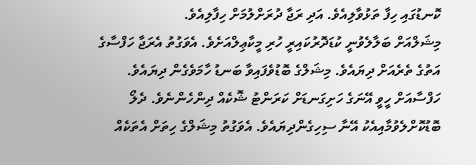ކޮނޑުގައި ހިފާ ތަޅުވާލިއެވެ. އަދި ރަޖާ ދުރަށްލުމަށް ހިފާލިއެވެ.
މިޝަލްއަށް ބަލާލެވުނީ ކުޑަދޮރުކައިރީ ހުރި މީކާޢިލްއަށެވެ. އެވަގުތު އެރަޖާ ހަފްސާގެ އަތުގެ ތެރެއަށް ދިޔައެވެ. މިޝަލްގެ ބޮޑުވެފައިވާ ބަނޑު ހާމަވެގެން ދިޔައެވެ. ހަފްސާއަށް ހީވީ އޭނަގެ ހަށިގަނޑަށް ކަރަންޓު ޝޮކެއް ދިންހެންނެވެ. ދެލޯ ބޮޑުކޮށްލެވުމާއިއެކު އޭނާ ސިހިގެންދިޔައެވެ. އެވަގުތު މިޝަލްގެ ހިތަށް އެތަކެއް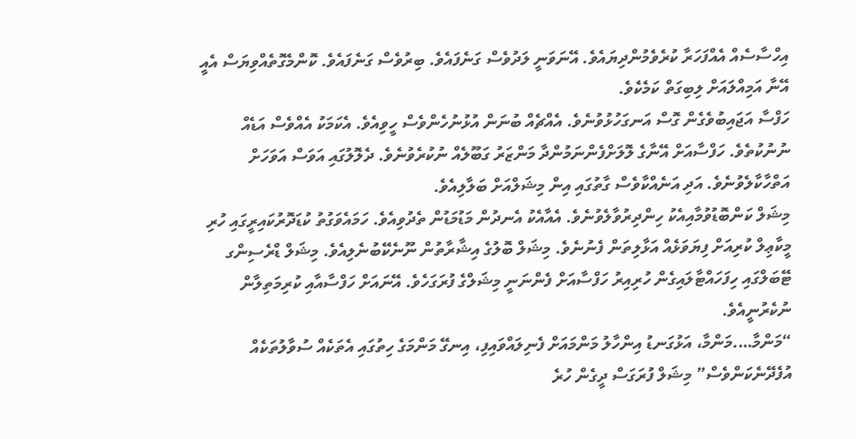އިހްސާސެއް އެއްފަހަރާ ކުރެވެމުންދިޔައެވެ. އޭނަވަނީ ލަދުވެސް ގަނެފައެވެ. ބިރުވެސް ގަނެފައެވެ. ކޮންމެގޮތެއްވިޔަސް އެއީ އޭނާ އަމިއްލައަށް ލިބިގަތް ކަމެކެވެ.
ހަފްސާ އަޖައިބުވެގެން ގޮސް އަނގަހުޅުވުނެވެ. އެއްޗެއް ބުނަން އުޅުނުހެންވެސް ހީވިއެވެ. އެކަމަކު އެއްވެސް އަޑެއް ނުނުކުތެވެ. ހަފްސާއަށް އޭނާގެ ލޮލަށްފެންނަމުންދާ މަންޒަރު ގަބޫލެއް ނުކުރެވުނެވެ. ދެލޮލުގައި އަވަސް އަވަހަށް އަތްހާކާލެވުނެވެ. އަދި އަނެއްކާވެސް ގާތުގައި އިން މިޝަލްއަށް ބަލާލިއެވެ.
މިޝަލް ކަންބޮޑުވުމާއިއެކު ހިންދިރުވާލެވުނެވެ. އެއާއެކު އެނދުން މަޑުމަޑުން ތެދުވިއެވެ. ހަމައެވަގުތު ކުޑަދޮރުކައިރީގައި ހުރި މީކާޢިލް ކުރިއަށް ފިޔަވަޅެއް އަޅާލިތަން ފެނުނެވެ. މިޝަލް ބޮލުގެ އިޝާރާތުން ނޫނެކޭބުނެލިއެވެ. މިޝަލް ޑްރެސިންގ ޓޭބަލްގައި ހިފަހައްޓާލައިގެން ހުރިއިރު ހަފްސާއަށް ފެންނަނީ މިޝަލްގެ ފުރަގަހެވެ. އޭނައަށް ހަފްސާއާއި ކުރިމަތިލާން ނުކެރުނީއެވެ.
“މަންމާ….މަންމާ، އަޅުގަނޑު އިންހާލު މަންމައަށް ފެނިލައްވައިފި، އިނގޭ މަންމަގެ ހިތުގައި އެތަކެއް ސުވާލުތަކެއް އުފެދޭނެކަންވެސް” މިޝަލް ފުރަގަސް ދީގެން ހުރެ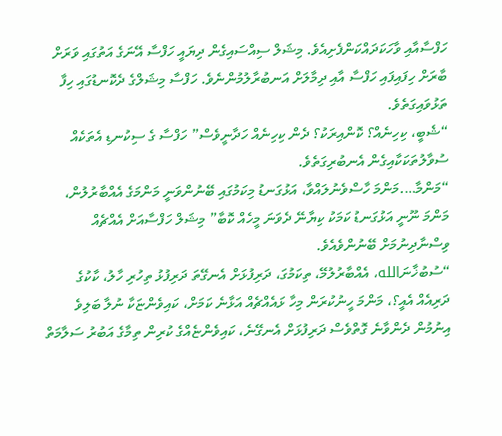ހަފްސާއާއި ވާހަކަދައްކަންފެށިއެވެ. މިޝަލް ސިއްސައިގެން ދިޔައީ ހަފްސާ އޭނަގެ އަތުގައި ވަރަށް ބާރަށް ހިފައިފައި ހަފްސާ އާއި ދިމާލަށް އަނބުރާލުމުންނެވެ. ހަފްސާ މިޝަލްގެ ދެކޮނޑުގައި ހިފާ ތަޅުވައިގަތެވެ.
“ޝެބީ، ކިހިނެއް؟ ކޮންއިރަކު؟ ދެން ކިހިނެއް ހަދާނީވެސް” ހަފްސާ ގެ ސިކުނޑި އެތަކެއް ސުވާލުތަކަކާއިގެން އެނބުރިގަތެވެ.
“މަންމާ….މަންމަ ހާސްވެނުލައްވާ، އަޅުގަނޑު މިކަމުގައި ބޭނުންވަނީ މަންމަގެ އެއްބާރުލުން، މަންމަ ނޫނީ އަޅުގަނޑު ކަމަކު ކިޔާނޭ ދެވަނަ މީހެއް ކޮބާ” މިޝަލް ހަފްސާއަށް އެއްޗެއް ވިސްނާދިނުމަށް ބޭނުންވެއެވެ.
“ސުބުޚާނަالله، އެއްބާރުލުމޭ، ތިކަމުގަ، ދަރިފުޅަށް އެނގޭތަ ދަރިފުޅު ތިހުރި ހާލު، ކާކުގެ ދަރިއެއް އެއީ؟، މަންމަ ހީނުކުރަން މިހާ ޅައެއްޗެއް އަޅާނެ ކަމަށް، ކައިވެންޏަކާ ނުލާ ބަލިވެ އިނުމުން ދެންވާނެ ގޮތްވެސް ދަރިފުޅަށް އެނގޭނެ، ކައިވެންޏެއްގެ ކުރިން ތިމާގެ އަބުރު ސަލާމަތް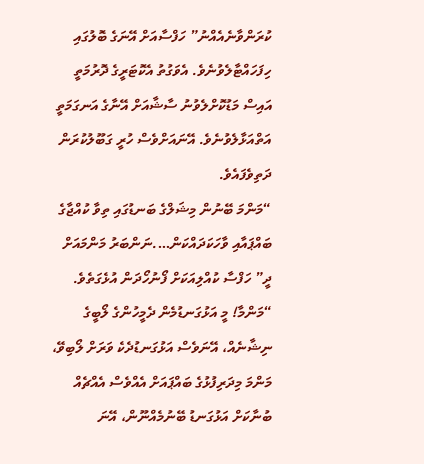ކުރަންވާނެއެއްނު” ހަފްސާއަށް އޭނަގެ ބޮލުގައި ހިފަހައްޓާލެވުނެވެ. އެވަގުތު އެކޮޓަރީގެ ދޮރުމަތީ އައިސް މަޑުކޮށްލެވުނު ސާޝާއަށް އޭނާގެ އަނގަމަތީ އަތްއަޅާލެވުނެވެ. އޭނައަށްވެސް ހުރީ ގަބޫލުކުރަން ދަތިވެފައެވެ.
“މަންމަ ބޭނުން މިޝަލްގެ ބަނޑުގައި ތިވާ ކުއްޖާގެ ބައްޕައާއި ވާހަކަދައްކަން….ނަންބަރު މަންމައަށް ދީ” ހަފްސާ ކުއްލިއަކަށް ފޯނުހޯދަން އުޅެގަތެވެ.
“މަންމާ! މީ އަޅުގަނޑުމެން ދެމީހުންގެ ލޯބީގެ ނިޝާނެއް، އޭނަވެސް އަޅުގަނޑުދެކެ ވަރަށް ލޯބިވޭ، މަންމަ މިދަރިފުޅުގެ ބައްޕައަށް އެއްވެސް އެއްޗެއް ބުނާކަށް އަޅުގަނޑު ބޭނުމެއްނޫން، އޭނަ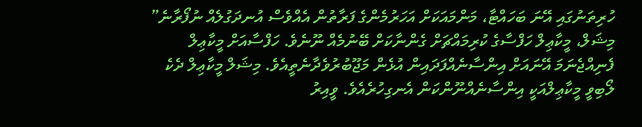ހުރިތަނުގައި އޭނަ ބަހައްޓާ، މަންމައަކަށް އަހަރުމެންގެ ފަރާތުން އެއްވެސް އުނދަގުލެއް ނުފޯރާނެ” މިޝަލް، މީކާޢިލް ހަފްސާގެ ކުރިމައްޗަށް ގެންނާކަށް ބޭނުމެއް ނޫނެވެ. ހަފްސާއަށް މީކާޢިލް ފެނިއްޖެނަމަ އޭނައަށް އިންސާނެއްފަދައިން އުޅެން މަޖޫބުރުވެދާނެތީއެވެ. މިޝަލް މީކާޢިލް ދެކެ ލޯބިވީ މީކާޢިލްއަކީ އިންސާނެއްނޫންކަން އެނގިހުރެއެވެ. ވީއިރު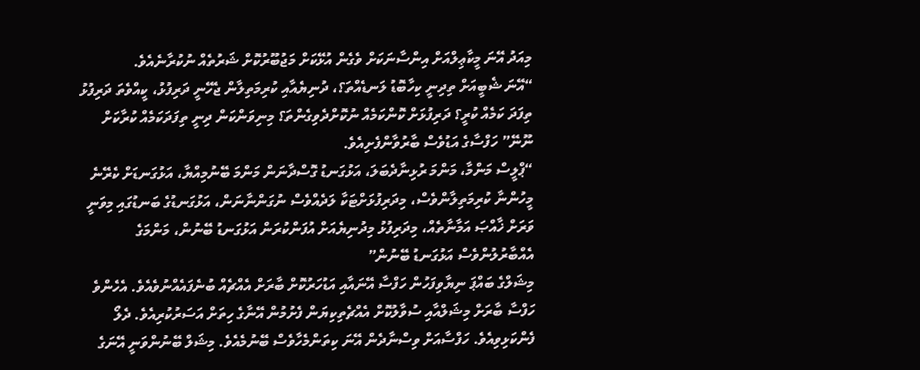މިއަދު އޭނަ މީކާޢިލްއަށް އިންސާނަކަށް ވެގެން އުޅޭކަށް މަޖުބޫރުކޮށް ޝަރުތެއް ނުކުރާނެއެވެ.
“އޭނަ ޝެބީއަށް ތިދިނީ ކިހާބޮޑު ލަނޑެއްތަ؟، ދުނިޔެއާއި ކުރިމަތިލާން ޖެހޭނީ ދަރިފުޅު، ކީއްވެތަ ދަރިފުޅު ތިފަދަ ކަމެއް ކުރީ؟ ދަރިފުޅަށް ކޮންކަމެއް ނުކޮށްދެވިގެންތަ؟ މިނިވަންކަން ދިނީ ތިފަދަކަމެއް ކުރާކަށް ނޫނޭ” ހަފްސާގެ އަޑުވެސް ބާރުވާންފެށިއެވެ.
“ޕްލީސް މަންމާ، މަންމަ ރުޅިނާދެބަލަ، އަޅުގަނޑު ގޮސްދާނަން މަންމަ ބޭނުމިއްޔާ، އަޅުގަނޑަށް ކެރޭނެ މީހުންނާ ކުރިމަތިލާންވެސް، މިދަރިފުޅަށްޓަކާ ލަދެއްވެސް ނުގަންނާނަން، އަޅުގަނޑުގެ ބަނޑުގައި މިވަނީ ވަރަށް ޚާއްޞަ އަމާނާތެއް، މިދަރިފުޅު މިދުނިޔެއަށް އުފަންކުރަން އަޅުގަނޑު ބޭނުން، މަންމަގެ އެއްބާރުލުންވެސް އަޅުގަނޑު ބޭނުން”
މިޝަލްގެ ބައްޕަ ނިޔާވިފަހުން ހަފްސާ އޭނައާއި އަޑުހަރުކޮށް ބާރަށް އެއްޗެއް ބުނެފައެއްނުވެއެވެ. އެހެންވެ ހަފްސާ ބާރަށް މިޝަލްއާއި ސުވާލުކޮށް އެއްޗެތިކިޔަން ފެށުމުން އޭނާގެ ހިތަށް އަސަރުކުރިއެވެ. ދެލޯ ފެންކަޅިވިއެވެ. ހަފްސާއަށް ވިސްނާދެން އޭނަ ކިތަންމެހާވެސް ބޭނުމެއެވެ. މިޝަލް ބޭނުންވަނީ އޭނަގެ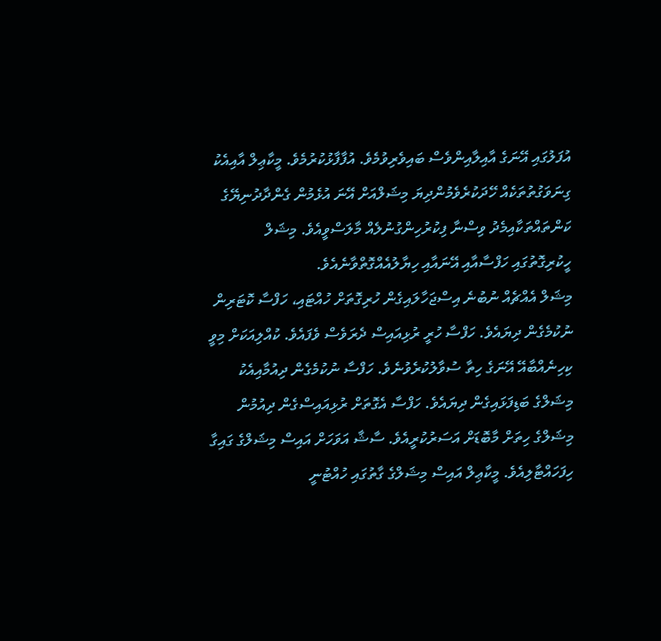އުފަލުގައި އޭނަގެ އާއިލާއިންވެސް ބައިވެރިވުމެވެ. އުފާފާޅުކުރުމެވެ. މީކާޢިލް އާއިއެކު ގިނަވަގުތުތަކެއް ހޭދަކުރެވެމުންދިޔަ މިޝަލްއަށް އޭނަ އުޅެމުން ގެންދާދުނިޔޭގެ ކަންތައްތަކާއިމެދު ވިސްނާ ފިކުރުހިންގުނުލެއް މާލަސްވީއެވެ. މިޝަލް ހީކުރިގޮތުގައި ހަފްސާއާއި އޭނައާއި ހިޔާލުއެއްގޮތްވާނެއެވެ.
މިޝަލް އެއްޗެއް ނުބުނެ އިސްޖަހާލައިގެން ހުރިގޮތަށް ހުއްޓައި، ހަފްސާ ކޮޓަރިން ނުކުމެގެން ދިޔައެވެ. ހަފްސާ ހުރީ ރުޅިއައިސް ދެރަވެސް ވެފައެވެ. ކުއްލިއަކަށް މިވީ ކިހިނެއްބާއޭ އޭނަގެ ހިތާ ސުވާލުކުރެވުނެވެ. ހަފްސާ ނުކުމެގެން ދިއުމާއިއެކު މިޝަލްގެ ބަޑިފަޅައިގެން ދިޔައެވެ. ހަފްސާ އެގޮތަށް ރުޅިއައިސްގެން ދިއުމުން މިޝަލްގެ ހިތަށް މާބޮޑަށް އަސަރުކުރީއެވެ. ސާޝާ އަވަހަށް އައިސް މިޝަލްގެ ގައިގާ ހިފަހައްޓާލިއެވެ. މީކާޢިލް އައިސް މިޝަލްގެ ގާތުގައި ހުއްޓުނީ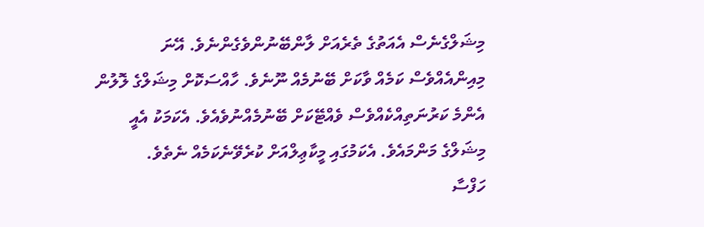މިޝަލްގެނެސް އެއަތުގެ ތެރެއަށް ލާންބޭނުންވެގެންނެވެ. އޭނަ މިއިންއެއްވެސް ކަމެއް ވާކަށް ބޭނުމެއް ނޫނެވެ. ހާއްސަކޮށް މިޝަލްގެ ލޮލުން އެންމެ ކަރުނަތިއްކެއްވެސް ވެއްޓޭކަށް ބޭނުމެއްނުވެއެވެ. އެކަމަކު އެއީ މިޝަލްގެ މަންމައެވެ. އެކަމުގައި މީކާޢިލްއަށް ކުރެވޭނެކަމެއް ނެތެވެ.
ހަފްސާ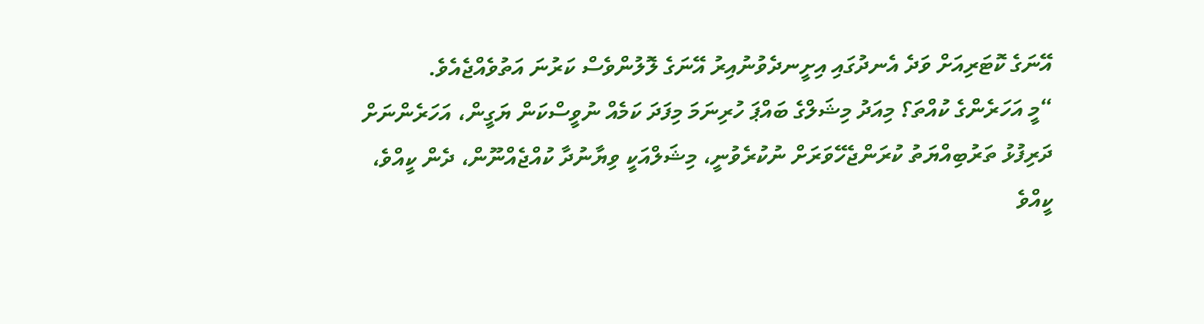އޭނަގެ ކޮޓަރިއަށް ވަދެ އެނދުގައި އިށީނދެވުނުއިރު އޭނަގެ ލޮލުންވެސް ކަރުނަ އަތުވެއްޖެއެވެ.
“މީ އަހަރެންގެ ކުއްތަ؟ މިއަދު މިޝަލްގެ ބައްޕަ ހުރިނަމަ މިފަދަ ކަމެއް ނުވީސްކަން ޔަގީން، އަހަރެންނަށް ދަރިފުޅު ތަރުބިއްޔަތު ކުރަންޖެހޭވަރަށް ނުކުރެވުނީ، މިޝަލްއަކީ ވިޔާނުދާ ކުއްޖެއްނޫން، ދެން ކީއްވެ، ކީއްވެ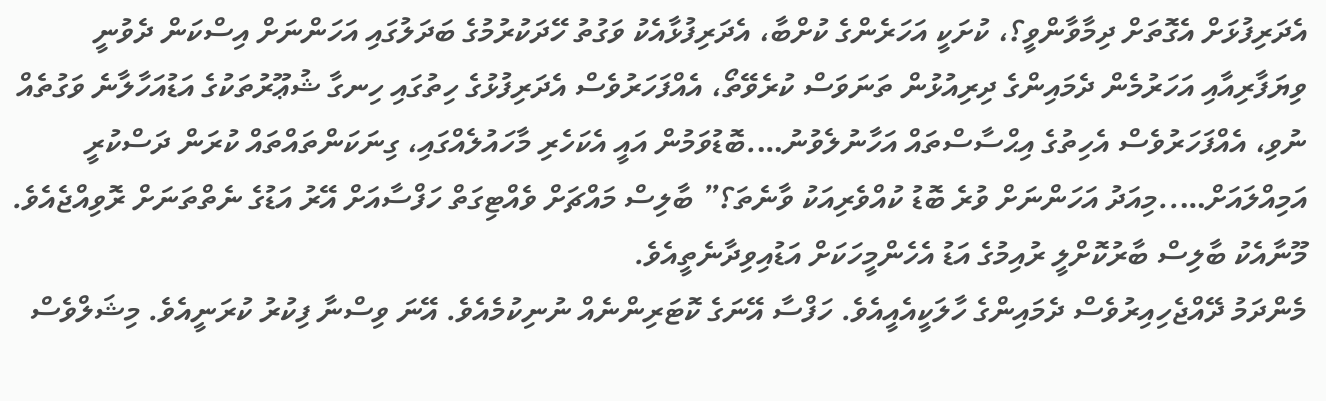އެދަރިފުޅަށް އެގޮތަށް ދިމާވާންވީ؟، ކުށަކީ އަހަރެންގެ ކުށްބާ، އެދަރިފުޅާއެކު ވަގުތު ހޭދަކުރުމުގެ ބަދަލުގައި އަހަންނަށް އިސްކަން ދެވުނީ ވިޔަފާރިއާއި އަހަރުމެން ދެމައިންގެ ދިރިއުޅުން ތަނަވަސް ކުރެވޭތޯ، އެއްފަހަރުވެސް އެދަރިފުޅުގެ ހިތުގައި ހިނގާ ޝުޢޫރުތަކުގެ އަޑުއަހާލާނެ ވަގުތެއް ނުވި، އެއްފަހަރުވެސް އެހިތުގެ އިޙްސާސްތައް އަހާނުލެވުނު….ބޮޑުވަމުން އައީ އެކަހެރި މާހައުލެއްގައި، ގިނަކަންތައްތައް ކުރަން ދަސްކުރީ އަމިއްލައަށް…..މިއަދު އަހަންނަށް ވުރެ ބޮޑު ކުއްވެރިއަކު ވާނެތަ؟” ބާލިސް މައްޗަށް ވެއްޓިގަތް ހަފްސާއަށް އޭރު އަޑުގެ ނެތްތަނަށް ރޮވިއްޖެއެވެ. މޫނާއެކު ބާލިސް ބާރުކޮށްލީ ރުއިމުގެ އަޑު އެހެންމީހަކަށް އަޑުއިވިދާނެތީއެވެ.
މެންދަމު ދޭއްޖެހިއިރުވެސް ދެމައިންގެ ހާލަކީއެއީއެވެ. ހަފްސާ އޭނަގެ ކޮޓަރިންނެއް ނުނިކުމެއެވެ. އޭނަ ވިސްނާ ފިކުރު ކުރަނީއެވެ. މިޝަލްވެސް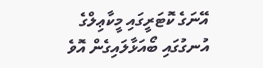އޭނަގެ ކޮޓަރީގައި މީކާޢިލްގެ އުނގުގައި ބޯއަޅާލައިގެން އޮވެ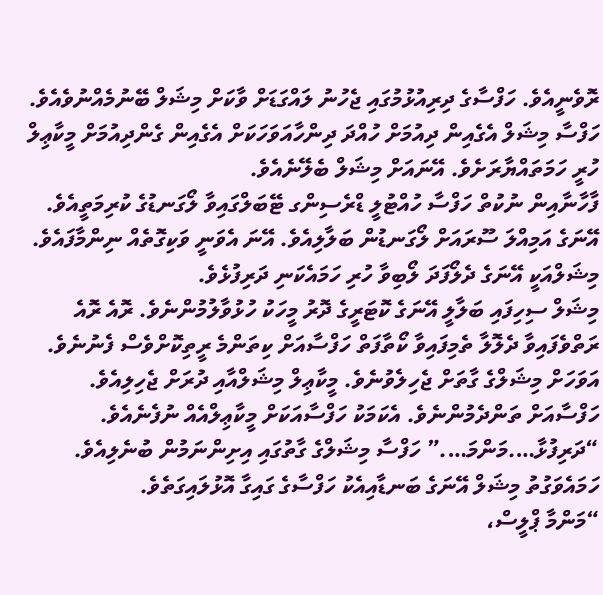ރޮވެނީއެވެ. ހަފްސާގެ ދިރިއުޅުމުގައި ޖެހުނު ލައްގަޑަށް ވާކަށް މިޝަލް ބޭނުމެއްނުވެއެވެ. ހަފްސާ މިޝަލް އެގެއިން ދިއުމަށް ހުއްދަ ދިންހާއަވަހަކަށް އެގެއިން ގެންދިއުމަށް މީކާޢިލް ހުރީ ހަމަތައްޔާރަށެވެ. އޭނައަށް މިޝަލް ބެލޭނެއެވެ.
ފާހާނާއިން ނުކުތް ހަފްސާ ހުއްޓުލީ ޑްރެސިންގ ޓޭބަލްގައިވާ ލޯގަނޑުގެ ކުރިމަތީއެވެ. އޭނަގެ އަމިއްލަ ސޫރައަށް ލޯގަނޑުން ބަލާލިއެވެ. އޭނަ އެވަނީ ވަކިގޮތެއް ނިންމާފައެވެ. މިޝަލްއަކީ އޭނަގެ ދެލޯފަދަ ލޯބިވާ ހުރި ހަމައެކަނި ދަރިފުޅެވެ.
މިޝަލް ސިހިފައި ބަލާލީ އޭނަގެ ކޮޓަރީގެ ދޮރު މީހަކު ހުޅުވާލުމުންނެވެ. ރޮއެ ރޮއެ ރަތްވެފައިވާ ދެލޮލާ ތެމިފައިވާ ކޯތާފަތް ހަފްސާއަށް ކިތަންމެ ރީތިކޮށްވެސް ފެނުނެވެ. އަވަހަށް މިޝަލްގެ ގާތަށް ޖެހިލެވުނެވެ. މީކާޢިލް މިޝަލްއާއި ދުރަށް ޖެހިލިއެވެ. ހަފްސާއަށް ތަންދެމުންނެވެ. އެކަމަކު ހަފްސާއަކަށް މީކާޢިލްއެއް ނުފެނެއެވެ.
“ދަރިފުޅާ….މަންމަ….” ހަފްސާ މިޝަލްގެ ގާތުގައި އިށިންނަމުން ބުނެލިއެވެ. ހަމައެވަގުތު މިޝަލް އޭނަގެ ބަނޑާއިއެކު ހަފްސާގެ ގައިގާ އޮޅުލައިގަތެވެ.
“މަންމާ ޕްލީސް،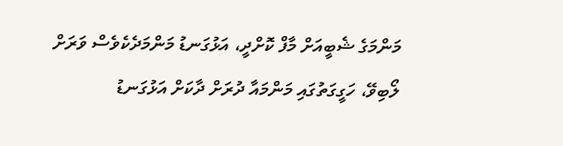މަންމަގެ ޝެބީއަށް މާފް ކޮށްދީ، އަޅުގަނޑު މަންމަދެކެވެސް ވަރަށް ލޯބިވޭ، ހަގީގަތުގައި މަންމައާ ދުރަށް ދާކަށް އަޅުގަނޑު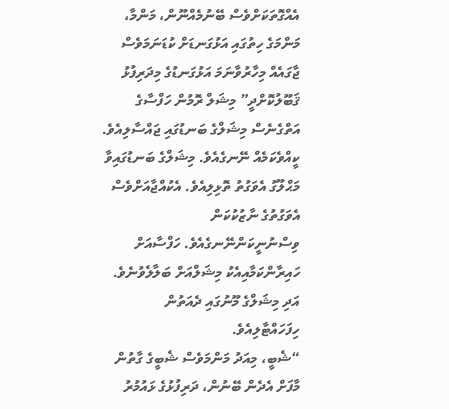އެއްގޮތަކަށްވެސް ބޭނުމެއްނޫން، މަންމާ، މަންމަގެ ހިތުގައި އަޅުގަނޑަށް ކުޑަނަމަވެސް ޖާގައެއް މިހާރުވާނަމަ އަޅުގަނޑުގެ މިދަރިފުޅު ޤަބޫލުކޮށްދީ” މިޝަލް ރޮމުން ހަފްސާގެ އަތްގެނެސް މިޝަލްގެ ބަނޑުގައި ޖައްސާލިއެވެ. ކީއްވެކަމެއް ނޭނގެއެވެ. މިޝަލްގެ ބަނޑުގައިވާ މަޙްލޫގު އެވަގުތު ތޮޅިލިއެވެ. އެކުއްޖާއަށްވެސް އެވަގުތުގެ ނާޒުކުކަން ވިސްނުނީކަންނޭނގެއެވެ. ހަފްސާއަށް ހައިރާންކަމާއިއެކު މިޝަލްއަށް ބަލާލެވުނެވެ. އަދި މިޝަލްގެ މޫނުގައި ދެއަތުން ހިފަހައްޓާލިއެވެ.
“ޝެބީ، މިއަދު މަންމަވެސް ޝެބީގެ ގާތުން މާފަށް އެދެން ބޭނުން، ދަރިފުޅުގެ ޅައުމުރު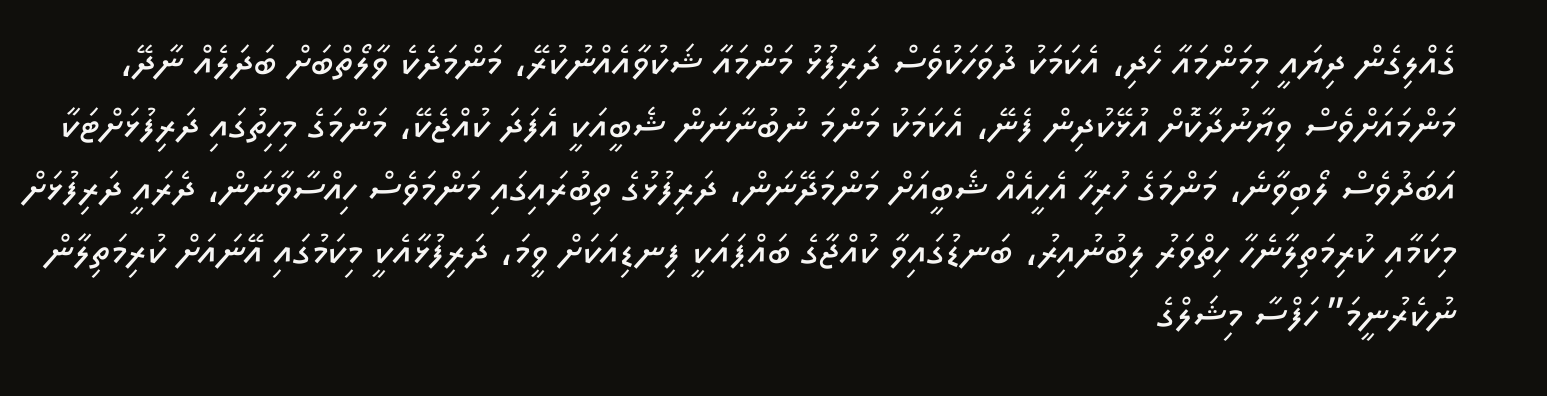ގެއްލިގެން ދިޔައީ މިމަންމައާ ހެދި، އެކަމަކު ދުވަހަކުވެސް ދަރިފުޅު މަންމައާ ޝަކުވާއެއްނުކުރޭ، މަންމަދެކެ ވާލޯތްބަށް ބަދަލެއް ނާދޭ، މަންމައަށްވެސް ވިޔާނުދާކޮށް އުޅޭކުދިން ފެނޭ، އެކަމަކު މަންމަ ނުބުނާނަން ޝެބީއަކީ އެފަދަ ކުއްޖެކޭ، މަންމަގެ މިހިތުގައި ދަރިފުޅަށްޓަކާ އަބަދުވެސް ލޯބިވާނެ، މަންމަގެ ހުރިހާ އެހީއެއް ޝެބީއަށް މަންމަދޭނަން، ދަރިފުޅުގެ ތިބުރައިގައި މަންމަވެސް ހިއްސާވާނަން، ދެރައީ ދަރިފުޅަށް މިކަމާއި ކުރިމަތިލާނެހާ ހިތްވަރު ލިބުނުއިރު، ބަނޑުގައިވާ ކުއްޖާގެ ބައްޕައަކީ ފިނޑިއަކަށް ވީމަ، ދަރިފުޅާއެކީ މިކަމުގައި އޭނައަށް ކުރިމަތިލާން ނުކެރުނީމަ” ހަފްސާ މިޝަލްގެ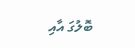ބޮލުގަ އާއި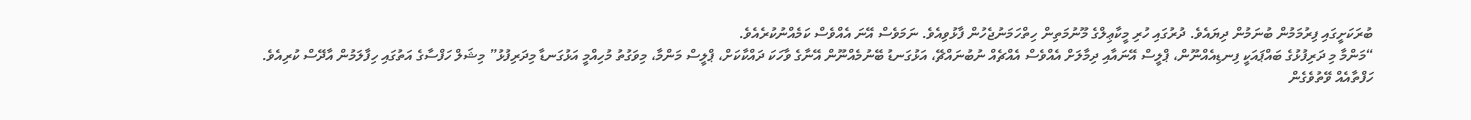ބުރަކަށީގައި ފިރުމަމުން ބުނަމުން ދިޔައެވެ. ދުރުގައި ހުރި މީކާޢިލްގެ މޫނުމަތިން ހިތްހަމަނުޖެހުން ފާޅުވިއެވެ. ނަމަވެސް އޭނަ އެއްވެސް ކަމެއްނުކުރެއެވެ.
“މަންމާ މި ދަރިފުޅުގެ ބައްޕައަކީ ފިނޑިއެއްނޫން، ޕްލީސް އޭނައާއި ދިމާލަށް އެއްވެސް އެއްޗެއް ނުބުނައްޗޭ، އަޅުގަނޑު ބޭނުމެއްނޫން އޭނާގެ ވާހަކަ ދައްކާކަށް، ޕްލީސް މަންމާ، މިވަގުތު މުހިއްމީ އަޅުގަނޑާ މިދަރިފުޅު” މިޝަލް ހަފްސާގެ އަތުގައި ހިފާލަމުން އާދޭސް ކުރިއެވެ.
ހަފްތާއެއް ވޭތުވެގެން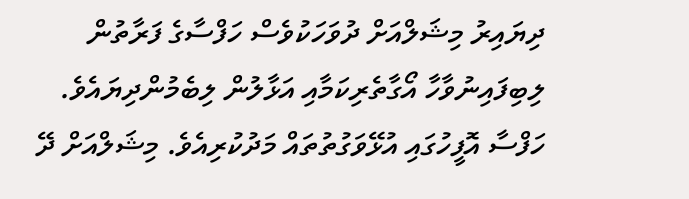ދިޔައިރު މިޝަލްއަށް ދުވަހަކުވެސް ހަފްސާގެ ފަރާތުން ލިބިފައިނުވާހާ އޯގާތެރިކަމާއި އަޅާލުން ލިބެމުންދިޔައެވެ. ހަފްސާ އޮފީހުގައި އުޅޭވަގުތުތައް މަދުކުރިއެވެ. މިޝަލްއަށް ދޭ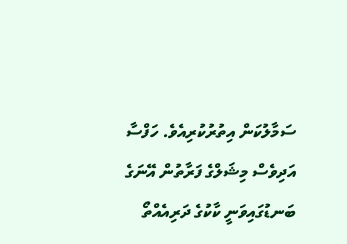ސަމާލުކަން އިތުރުކުރިއެވެ. ހަފްސާ އަދިވެސް މިޝަލްގެ ފަރާތުން އޭނަގެ ބަނޑުގައިވަނީ ކާކުގެ ދަރިއެއްތޯ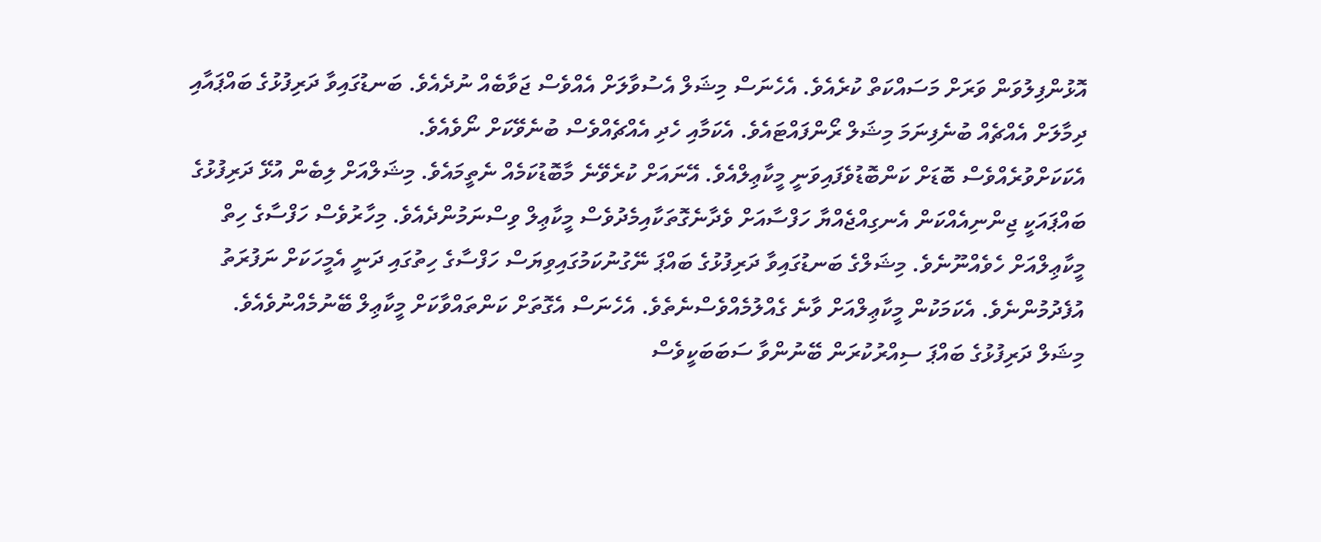އޮޅުންފިލުވަން ވަރަށް މަސައްކަތް ކުރެއެވެ. އެހެނަސް މިޝަލް އެސުވާލަށް އެއްވެސް ޖަވާބެއް ނުދެއެވެ. ބަނޑުގައިވާ ދަރިފުޅުގެ ބައްޕައާއި ދިމާލަށް އެއްޗެއް ބުނެފިނަމަ މިޝަލް ރޯންފައްޓައެވެ. އެކަމާއި ހެދި އެއްޗެއްވެސް ބުނެވޭކަށް ނޯވެއެވެ.
އެކަކަށްވުރެއްވެސް ބޮޑަށް ކަންބޮޑުވެފައިވަނީ މީކާޢިލްއެވެ. އޭނައަށް ކުރެވޭނެ މާބޮޑުކަމެއް ނެތީމައެވެ. މިޝަލްއަށް ލިބެން އުޅޭ ދަރިފުޅުގެ ބައްޕައަކީ ޖިންނިއެއްކަން އެނގިއްޖެއްޔާ ހަފްސާއަށް ވެދާނެގޮތަކާއިމެދުވެސް މީކާޢިލް ވިސްނަމުންދެއެވެ. މިހާރުވެސް ހަފްސާގެ ހިތް މީކާޢިލްއަށް ހެވެއްނޫނެވެ. މިޝަލްގެ ބަނޑުގައިވާ ދަރިފުޅުގެ ބައްޕަ ނޭގުނުކަމުގައިވިޔަސް ހަފްސާގެ ހިތުގައި ދަނީ އެމީހަކަށް ނަފުރަތު އުފެދުމުންނެވެ. އެކަމަކުން މީކާޢިލްއަށް ވާނެ ގެއްލުމެއްވެސްނެތެވެ. އެހެނަސް އެގޮތަށް ކަންތައްވާކަށް މީކާޢިލް ބޭނުމެއްނުވެއެވެ. މިޝަލް ދަރިފުޅުގެ ބައްޕަ ސިއްރުކުރަން ބޭނުންވާ ސަބަބަކީވެސް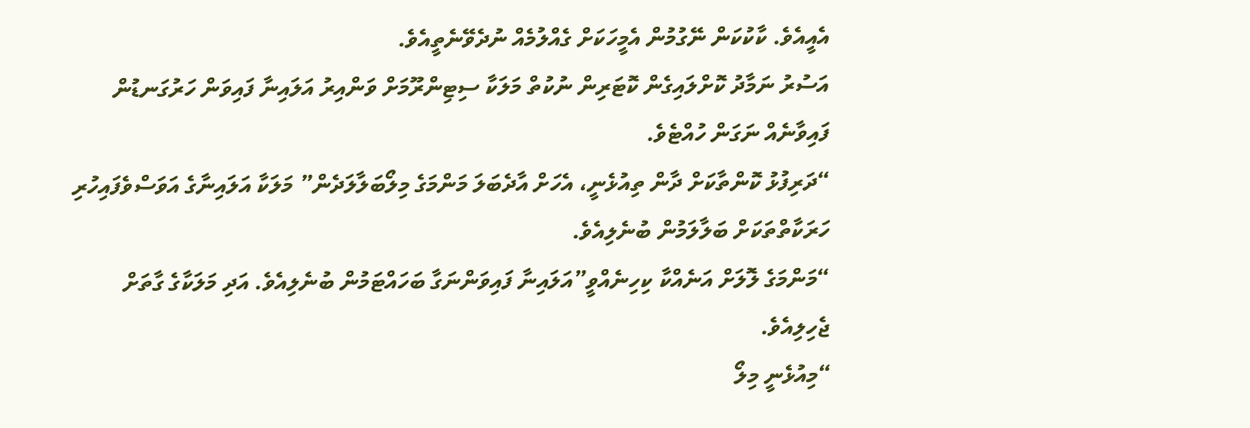އެއީއެވެ. ކާކުކަން ނޭގުމުން އެމީހަކަށް ގެއްލުމެއް ނުދެވޭނެތީއެވެ.
އަސުރު ނަމާދު ކޮށްލައިގެން ކޮޓަރިން ނުކުތް މަލަކާ ސިޓިންރޫމަށް ވަންއިރު އަލައިނާ ފައިވަން ހަރުގަނޑުން ފައިވާނެއް ނަގަން ހުއްޓެވެ.
“ދަރިފުޅު ކޮންތާކަށް ދާން ތިއުޅެނީ، އެހަށް އާދެބަލަ މަންމަގެ މިލޯބަލާލަދެން” މަލަކާ އަލައިނާގެ އަވަސްވެފައިހުރި ހަރަކާތްތަކަށް ބަލާލަމުން ބުނެލިއެވެ.
“މަންމަގެ ލޮލަށް އަނެއްކާ ކިހިނެއްވީ”އަލައިނާ ފައިވަންނަގާ ބަހައްޓަމުން ބުނެލިއެވެ. އަދި މަލަކާގެ ގާތަށް ޖެހިލިއެވެ.
“މިއުޅެނީ މިލޯ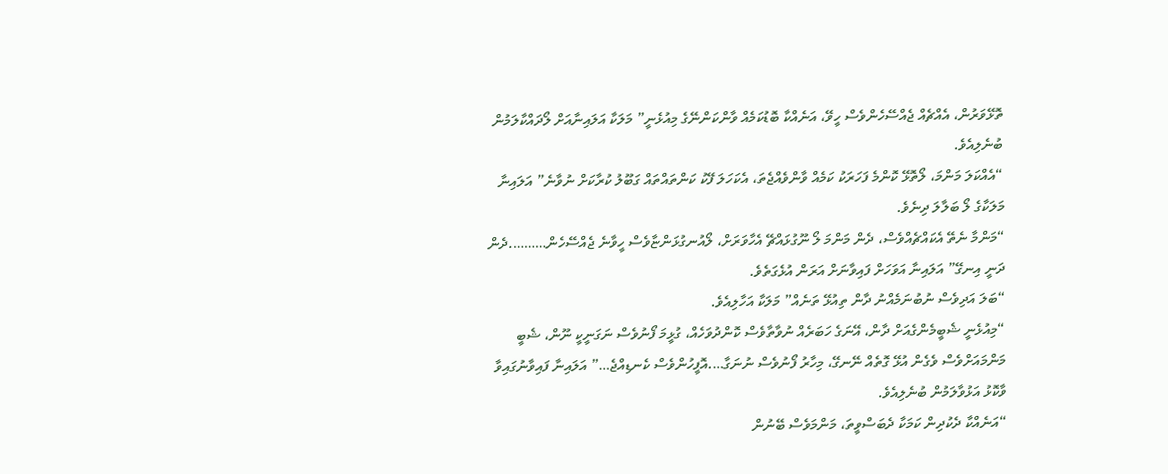ތޮޅޭވަރުން، އެއްޗެއް ޖެއްސޭހެންވެސް ހީވޭ، އަނެއްކާ ބޮޑުކަމެއް ވާންކަންނޭގެ މިއުޅެނީ” މަލަކާ އަލައިނާއަށް ލޯދައްކާލަމުން ބުނެލިއެވެ.
“އެއްކަލަ މަންމަ، ލޯތޮޅޭ ކޮންމެ ފަހަރަކު ކަމެއް ވާންވެއްޖެތަ، އެކަހަލަ ފޭކު ކަންތައްތައް ގަބޫލު ކުރާކަށް ނުވާނެ” އަލައިނާ މަލަކާގެ ލޯ ބަލާލަ ދިނެވެ.
“މަންމާ ނެތޭ އެކައްޗެއްވެސް، ދެން މަންމަ ލޯ ނޫގުޅައްޗޭ އެހާވަރަށް، ލޯއުނގުޅަންޏާވެސް ހީވާނެ ޖެއްސޭހެން……….ދެން ދަނީ އިނގޭ” އަލައިނާ އަވަހަށް ފައިވާނަށް އަރަން އުޅެގަތެވެ.
“ބަލަ އަދިވެސް ނުބުނަމެއްނު ދާން ތިއުޅޭ ތަނެއް” މަލަކާ އަހާލިއެވެ.
“މިއުޅެނީ ޝެބީމެންގެއަށް ދާން، އޭނަގެ ހަބަރެއް ނުވާތާވެސް ކޮންދުވަހެއް، ގުޅީމަ ފޯނުވެސް ނަގަނީކީ ނޫން، ޝެބީ މަންމައަށްވެސް ވެގެން އުޅޭ ގޮތެއް ނޭނގޭ، މިހާރު ފޯނުވެސް ނުނަގާ….އޮފީހުންވެސް ކެނޑިއްޖެ…” އަލައިނާ ފައިވާނުގައިވާ ވާކޮޅު އަޅުވާލަމުން ބުނެލިއެވެ.
“އަނެއްކާ ދެކުދިން ކަމަކާ ދެބަސްވީތަ، މަންމަވެސް ބޭނުން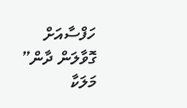ހަފްސާއަށް ގޮވާލަން ދާން” މަލަކާ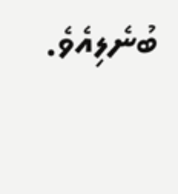ބުނެލިއެވެ.